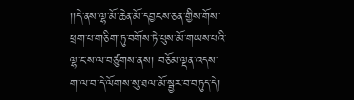།།དེ་ནས་ལྷ་མོ་ཆེན་མོ་དབྱངས་ཅན་གྱིས་གོས་ཕྲག་པ་གཅིག་ཏུ་བགོས་ཏེ་པུས་མོ་གཡས་པའི་ལྷ་ང་ས་ལ་བཙུགས་ནས། བཅོམ་ལྡན་འདས་ག་ལ་བ་དེ་ལོགས་སུ་ཐལ་མོ་སྦྱར་བ་བཏུད་དེ།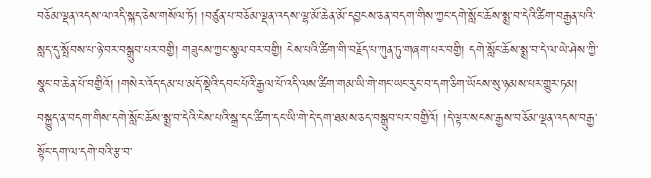བཅོམ་ལྡན་འདས་ལ་འདི་སྐད་ཅེས་གསོལ་ཏོ། །བཙུན་པ་བཅོམ་ལྡན་འདས་ལྷ་མོ་ཆེན་མོ་དབྱངས་ཅན་བདག་གིས་ཀྱང་དགེ་སློང་ཆོས་སྨྲ་བ་དེའི་ཚིག་བརྒྱན་པའི་སླད་དུ་སྤོབས་པ་ཉེ་བར་བསྒྲུབ་པར་བགྱི། གཟུངས་ཀྱང་སྩལ་བར་བགྱི། ངེས་པའི་ཚིག་གི་བརྗོད་པ་ཀུན་ཏུ་གཞག་པར་བགྱི། དགེ་སློང་ཆོས་སྨྲ་བ་དེ་ལ་ཡེ་ཤེས་ཀྱི་སྣང་བ་ཆེན་པོ་བགྱིའོ། །གསེར་འོད་དམ་པ་མདོ་སྡེའི་དབང་པོའི་རྒྱལ་པོ་འདི་ལས་ཚིག་གམ་ཡི་གེ་གང་ཡང་རུང་བ་དག་ཅིག་ཡོངས་སུ་ཉམས་པར་གྱུར་ཏམ། བསྐྱུད་ན་བདག་གིས་དགེ་སློང་ཆོས་སྨྲ་བ་དེའི་ངེས་པའི་སྒྲ་དང་ཚིག་དང་ཡི་གེ་དེ་དག་ཐམས་ཅད་བསྒྲུབ་པར་བགྱིའོ། །དེ་ལྟར་སངས་རྒྱས་བཅོམ་ལྡན་འདས་བརྒྱ་སྟོང་དག་ལ་དགེ་བའི་རྩ་བ་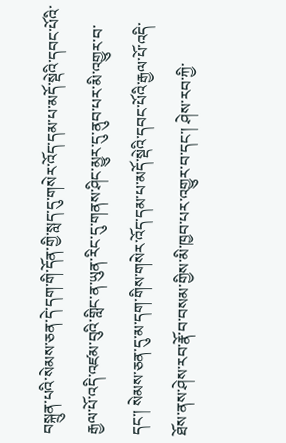བསྐྲུན་པའི་སེམས་ཅན་དེ་དག་གི་དོན་གྱི་སླད་དུ་གསེར་འོད་དམ་པ་མདོ་སྡེའི་དབང་པོའི་རྒྱལ་པོ་འདི་འཛམ་བུའི་གླིང་ན་ཡུན་རིང་དུ་གནས་ཤིང་མྱུར་དུ་ནུབ་པར་མི་འགྱུར་བ་དང་། སེམས་ཅན་དུ་མ་དག་གིས་གསེར་འོད་དམ་པ་མདོ་སྡེའི་དབང་པོའི་རྒྱལ་པོ་འདི་ཐོས་ནས་ཤེས་རབ་རྣོ་བ་བསམ་གྱིས་མི་ཁྱབ་པར་འགྱུར་བ་དང་། ཤེས་རབ་ཀྱི་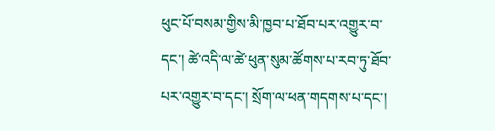ཕུང་པོ་བསམ་གྱིས་མི་ཁྱབ་པ་ཐོབ་པར་འགྱུར་བ་དང་། ཚེ་འདི་ལ་ཚེ་ཕུན་སུམ་ཚོགས་པ་རབ་ཏུ་ཐོབ་པར་འགྱུར་བ་དང་། སྲོག་ལ་ཕན་གདགས་པ་དང་།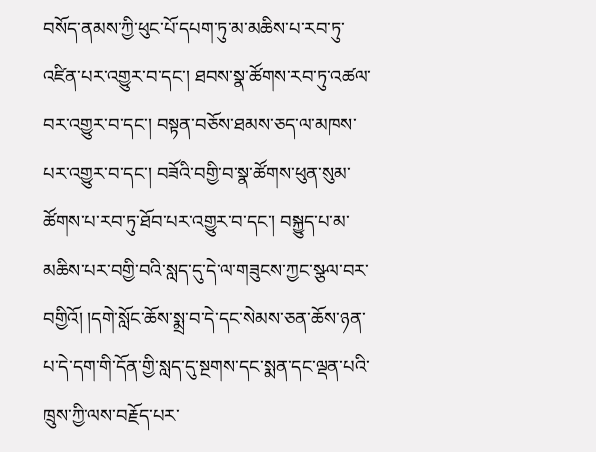བསོད་ནམས་ཀྱི་ཕུང་པོ་དཔག་ཏུ་མ་མཆིས་པ་རབ་ཏུ་འཛིན་པར་འགྱུར་བ་དང་། ཐབས་སྣ་ཚོགས་རབ་ཏུ་འཚལ་བར་འགྱུར་བ་དང་། བསྟན་བཅོས་ཐམས་ཅད་ལ་མཁས་པར་འགྱུར་བ་དང་། བཟོའི་བགྱི་བ་སྣ་ཚོགས་ཕུན་སུམ་ཚོགས་པ་རབ་ཏུ་ཐོབ་པར་འགྱུར་བ་དང་། བསྐྱུད་པ་མ་མཆིས་པར་བགྱི་བའི་སླད་དུ་དེ་ལ་གཟུངས་ཀྱང་སྩལ་བར་བགྱིའོ། །དགེ་སློང་ཆོས་སྨྲ་བ་དེ་དང་སེམས་ཅན་ཆོས་ཉན་པ་དེ་དག་གི་དོན་གྱི་སླད་དུ་སྔགས་དང་སྨན་དང་ལྡན་པའི་ཁྲུས་ཀྱི་ལས་བརྗོད་པར་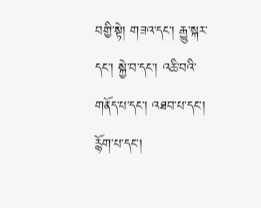བགྱི་སྟེ། གཟའ་དང་། རྒྱུ་སྐར་དང་། སྐྱེ་བ་དང་། འཆི་བའི་གནོད་པ་དང་། འཐབ་པ་དང་། རྙོག་པ་དང་།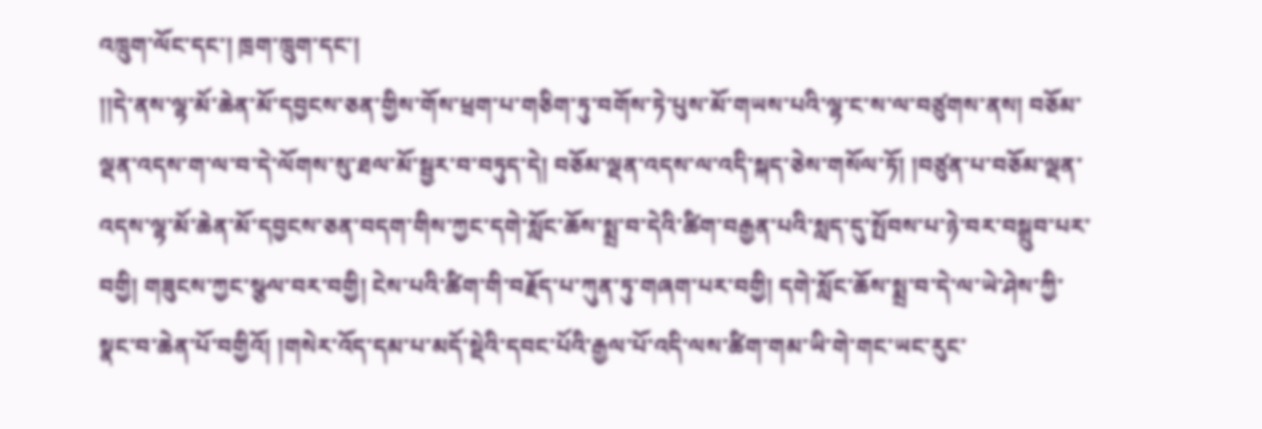འཁྲུག་ལོང་དང་། ཁྲག་ཁྲུག་དང་།
།།དེ་ནས་ལྷ་མོ་ཆེན་མོ་དབྱངས་ཅན་གྱིས་གོས་ཕྲག་པ་གཅིག་ཏུ་བགོས་ཏེ་པུས་མོ་གཡས་པའི་ལྷ་ང་ས་ལ་བཙུགས་ནས། བཅོམ་ལྡན་འདས་ག་ལ་བ་དེ་ལོགས་སུ་ཐལ་མོ་སྦྱར་བ་བཏུད་དེ། བཅོམ་ལྡན་འདས་ལ་འདི་སྐད་ཅེས་གསོལ་ཏོ། །བཙུན་པ་བཅོམ་ལྡན་འདས་ལྷ་མོ་ཆེན་མོ་དབྱངས་ཅན་བདག་གིས་ཀྱང་དགེ་སློང་ཆོས་སྨྲ་བ་དེའི་ཚིག་བརྒྱན་པའི་སླད་དུ་སྤོབས་པ་ཉེ་བར་བསྒྲུབ་པར་བགྱི། གཟུངས་ཀྱང་སྩལ་བར་བགྱི། ངེས་པའི་ཚིག་གི་བརྗོད་པ་ཀུན་ཏུ་གཞག་པར་བགྱི། དགེ་སློང་ཆོས་སྨྲ་བ་དེ་ལ་ཡེ་ཤེས་ཀྱི་སྣང་བ་ཆེན་པོ་བགྱིའོ། །གསེར་འོད་དམ་པ་མདོ་སྡེའི་དབང་པོའི་རྒྱལ་པོ་འདི་ལས་ཚིག་གམ་ཡི་གེ་གང་ཡང་རུང་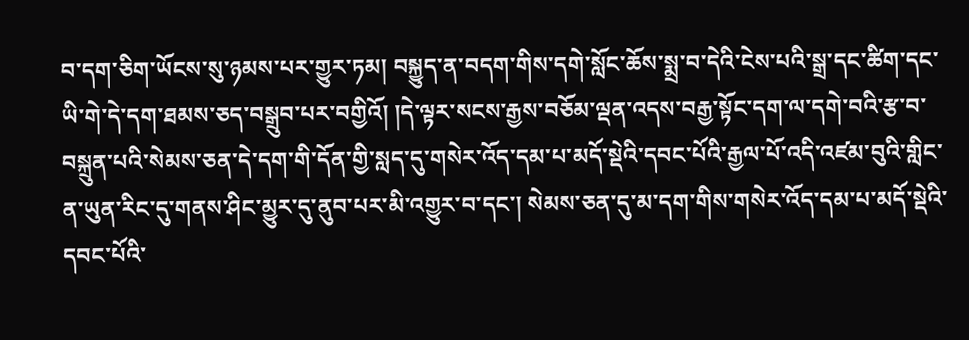བ་དག་ཅིག་ཡོངས་སུ་ཉམས་པར་གྱུར་ཏམ། བསྐྱུད་ན་བདག་གིས་དགེ་སློང་ཆོས་སྨྲ་བ་དེའི་ངེས་པའི་སྒྲ་དང་ཚིག་དང་ཡི་གེ་དེ་དག་ཐམས་ཅད་བསྒྲུབ་པར་བགྱིའོ། །དེ་ལྟར་སངས་རྒྱས་བཅོམ་ལྡན་འདས་བརྒྱ་སྟོང་དག་ལ་དགེ་བའི་རྩ་བ་བསྐྲུན་པའི་སེམས་ཅན་དེ་དག་གི་དོན་གྱི་སླད་དུ་གསེར་འོད་དམ་པ་མདོ་སྡེའི་དབང་པོའི་རྒྱལ་པོ་འདི་འཛམ་བུའི་གླིང་ན་ཡུན་རིང་དུ་གནས་ཤིང་མྱུར་དུ་ནུབ་པར་མི་འགྱུར་བ་དང་། སེམས་ཅན་དུ་མ་དག་གིས་གསེར་འོད་དམ་པ་མདོ་སྡེའི་དབང་པོའི་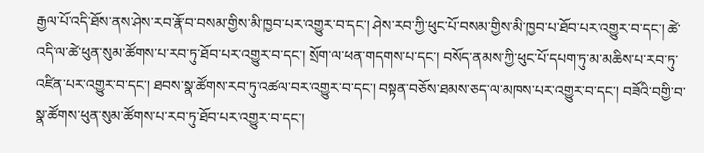རྒྱལ་པོ་འདི་ཐོས་ནས་ཤེས་རབ་རྣོ་བ་བསམ་གྱིས་མི་ཁྱབ་པར་འགྱུར་བ་དང་། ཤེས་རབ་ཀྱི་ཕུང་པོ་བསམ་གྱིས་མི་ཁྱབ་པ་ཐོབ་པར་འགྱུར་བ་དང་། ཚེ་འདི་ལ་ཚེ་ཕུན་སུམ་ཚོགས་པ་རབ་ཏུ་ཐོབ་པར་འགྱུར་བ་དང་། སྲོག་ལ་ཕན་གདགས་པ་དང་། བསོད་ནམས་ཀྱི་ཕུང་པོ་དཔག་ཏུ་མ་མཆིས་པ་རབ་ཏུ་འཛིན་པར་འགྱུར་བ་དང་། ཐབས་སྣ་ཚོགས་རབ་ཏུ་འཚལ་བར་འགྱུར་བ་དང་། བསྟན་བཅོས་ཐམས་ཅད་ལ་མཁས་པར་འགྱུར་བ་དང་། བཟོའི་བགྱི་བ་སྣ་ཚོགས་ཕུན་སུམ་ཚོགས་པ་རབ་ཏུ་ཐོབ་པར་འགྱུར་བ་དང་།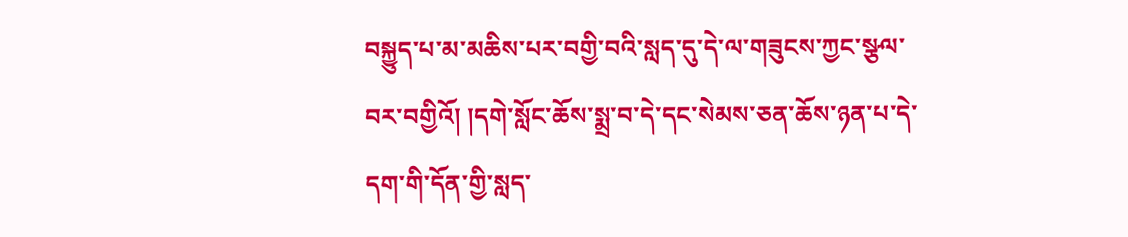བསྐྱུད་པ་མ་མཆིས་པར་བགྱི་བའི་སླད་དུ་དེ་ལ་གཟུངས་ཀྱང་སྩལ་བར་བགྱིའོ། །དགེ་སློང་ཆོས་སྨྲ་བ་དེ་དང་སེམས་ཅན་ཆོས་ཉན་པ་དེ་དག་གི་དོན་གྱི་སླད་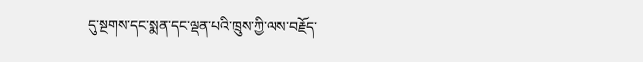དུ་སྔགས་དང་སྨན་དང་ལྡན་པའི་ཁྲུས་ཀྱི་ལས་བརྗོད་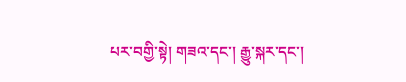པར་བགྱི་སྟེ། གཟའ་དང་། རྒྱུ་སྐར་དང་།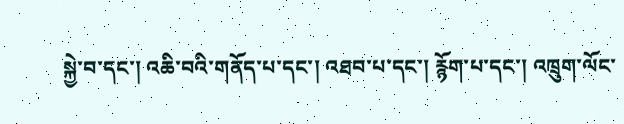སྐྱེ་བ་དང་། འཆི་བའི་གནོད་པ་དང་། འཐབ་པ་དང་། རྙོག་པ་དང་། འཁྲུག་ལོང་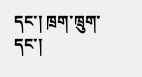དང་། ཁྲག་ཁྲུག་དང་།